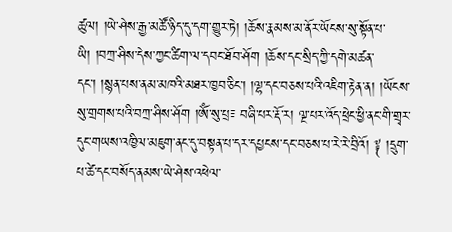ཚུལ། །ཡེ་ཤེས་རྒྱ་མཚོ་ཉིད་དུ་དག་གྱུར་ཏེ། །ཆོས་རྣམས་མ་ནོར་ཡོངས་སུ་སྟོན་པ་ཡི། །བཀྲ་ཤིས་དེས་ཀྱང་ཚིག་ལ་དབང་ཐོབ་ཤོག །ཆོས་དང་སྲིད་ཀྱི་དགེ་མཚན་དང་། །སྙན་པས་ནམ་མཁའི་མཐར་ཁྱབ་ཅིང་། །ལྷ་དང་བཅས་པའི་འཇིག་རྟེན་ན། །ཡོངས་སུ་གྲགས་པའི་བཀྲ་ཤིས་ཤོག །ཨོཾ་སུ་པྲ༴ བཞི་པར་རྡོ་ར། ལྔ་པར་འོད་ཕྲེང་ཕྱི་ནང་གི་གྲྭར་དུང་གཡས་འཁྱིལ་མཇུག་ནང་དུ་བསྟན་པ་དར་དཔྱངས་དང་བཅས་པ་རེ་རེ་བྲིའོ། ༈ །དྲུག་པ་ཚེ་དང་བསོད་ནམས་ཡེ་ཤེས་འཕེལ་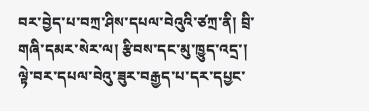བར་བྱེད་པ་བཀྲ་ཤིས་དཔལ་བེའུའི་ཙཀྲ་ནི། བྲི་གཞི་དམར་སེར་ལ། རྩིབས་དང་མུ་ཁྱུད་འདྲ་། ལྟེ་བར་དཔལ་བེའུ་ཟུར་བརྒྱད་པ་དར་དཔྱང་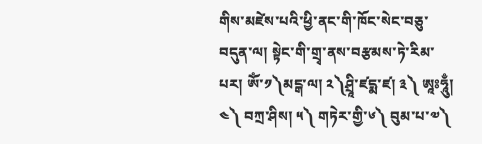གིས་མཛེས་པའི་ཕྱི་ནང་གི་ཁོང་སེང་བཅུ་བདུན་ལ། སྟེང་གི་གྲྭ་ནས་བརྩམས་ཏེ་རིམ་པར། ཨོཾ་༡༽མངྒ་ལ། ༢༽ཤྲཱི་ཛདྨ་ཛ། ༣༽ ཨཱཿཧཱུྃ། ༤༽ བཀྲ་ཤིས། ༥༽ གཏེར་གྱི་༦༽ བུམ་པ་༧༽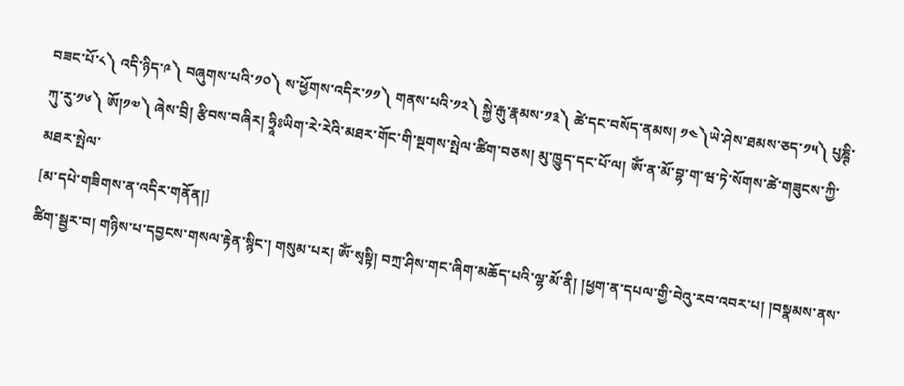བཟང་པོ་༨༽ འདི་ཉིད་༩༽ བཞུགས་པའི་༡༠༽ ས་ཕྱོགས་འདིར་༡༡༽ གནས་པའི་༡༢༽ སྐྱེ་རྒུ་རྣམས་༡༣༽ ཚེ་དང་བསོད་ནམས། ༡༤༽ཡེ་ཤེས་ཐམས་ཅད་༡༥༽ པུཎྚི་ཀུ་རུ་༡༦༽ ཨོ།༡༧༽ ཞེས་བྲི། རྩིབས་བཞིར། ཧྲཱིཿཡིག་རེ་རེའི་མཐར་གོང་གི་སྔགས་སྤེལ་ཚིག་བཅས། མུ་ཁྱུད་དང་པོ་ལ། ཨོཾ་ན་མོ་བྷ་ག་ཝ་ཏེ་སོགས་ཚེ་གཟུངས་ཀྱི་མཐར་སྤེལ་
[མ་དཔེ་གཟིགས་ན་འདིར་གནོན།]
ཚིག་སྦྱར་བ། གཉིས་པ་དབྱངས་གསལ་རྟེན་སྙིང་། གསུམ་པར། ཨོཾ་སྭསྟི། བཀྲ་ཤིས་གང་ཞིག་མཆོད་པའི་ལྷ་མོ་ནི། །ཕྱག་ན་དཔལ་གྱི་བེའུ་རབ་འབར་པ། །བསྣམས་ནས་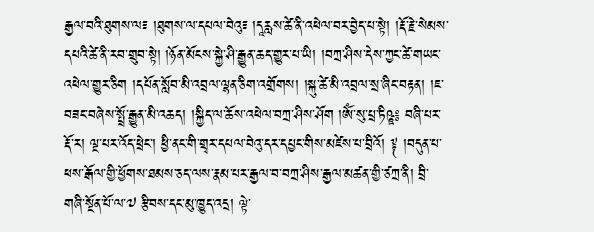རྒྱལ་བའི་ཐུགས་ལ༴ །ཐུགས་ལ་དཔལ་བེའུ༴ །དཱརླས་ཚེ་ནི་འཕེལ་བར་བྱེད་པ་སྟེ། །རྡོ་རྗེ་སེམས་དཔའི་ཚེ་ནི་རབ་གྲུབ་སྟེ། །ཉོན་མོངས་སྐྱེ་ཤི་རྒྱུན་ཆད་གྱུར་པ་ཡི། །བཀྲ་ཤིས་དེས་ཀྱང་ཚེ་གཡང་འཕེལ་གྱུར་ཅིག །དཔོན་སློབ་མི་འབྲལ་ལྷན་ཅིག་འགྲོགས། །སྐུ་ཚེ་མི་འབྲལ་སྲ་ཞིང་བརྟན། །ཇ་བཟང་བཞེས་སྤྲོ་རྒྱུན་མི་འཆད། །སྐྱིད་ལ་ཆོས་འཕེལ་བཀྲ་ཤིས་ཤོག །ཨོཾ་སུ་པྲ་ཏིཥྛ༔ བཞི་པར་རྡོ་ར། ལྔ་པར་འོད་ཕྲེང་། ཕྱི་ནང་གི་གྲྭར་དཔལ་བེའུ་དར་དཔྱང་གིས་མཛེས་པ་བྲིའོ། ༈ །བདུན་པ་ཕས་རྒོལ་གྱི་ཕྱོགས་ཐམས་ཅད་ལས་རྣམ་པར་རྒྱལ་བ་བཀྲ་ཤིས་རྒྱལ་མཚན་གྱི་ཙཀྲ་ནི། བྲི་གཞི་སྔོན་པོ་ལ་༧ རྩིབས་དང་མུ་ཁྱུད་འདྲ། ལྟེ་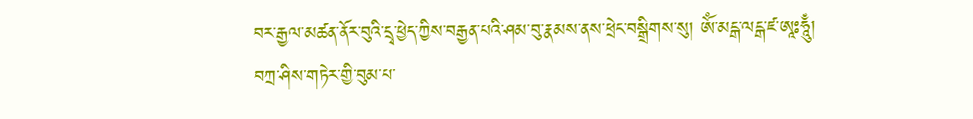བར་རྒྱལ་མཚན་ནོར་བུའི་དྲྭ་ཕྱེད་ཀྱིས་བརྒྱན་པའི་ཤམ་བུ་རྣམས་ནས་ཕྲེང་བསྒྲིགས་སུ། ཨོཾ་མངྒ་ལངྒ་ཛ་ཨཱཿཧཱུྃ། བཀྲ་ཤིས་གཏེར་གྱི་བུམ་པ་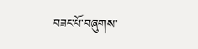བཟང་པོ་བཞུགས་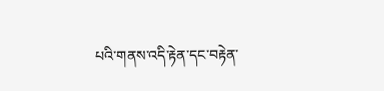པའི་གནས་འདི་རྟེན་དང་བརྟེན་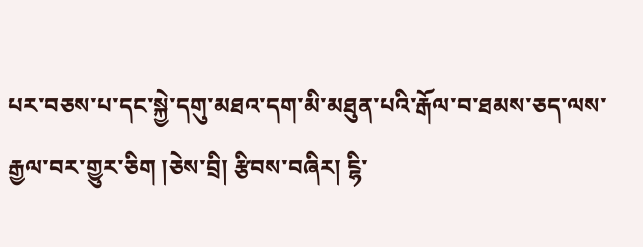པར་བཅས་པ་དང་སྐྱེ་དགུ་མཐའ་དག་མི་མཐུན་པའི་རྒོལ་བ་ཐམས་ཅད་ལས་རྒྱལ་བར་གྱུར་ཅིག །ཅེས་བྲི། རྩིབས་བཞིར། ངྷི་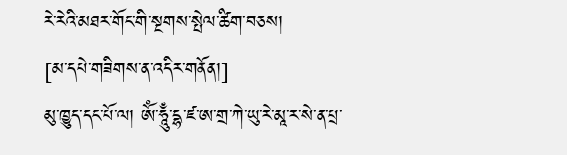རེ་རེའི་མཐར་གོང་གི་སྔགས་སྤེལ་ཚིག་བཅས།
[མ་དཔེ་གཟིགས་ན་འདིར་གནོན།]
མུ་ཁྱུད་དང་པོ་ལ། ཨོཾ་ཧཱུྃ་དྷ་ཛ་ཨ་གྲ་ཀེ་ཡུ་རེ་མཱ་ར་སེ་ན་པྲ་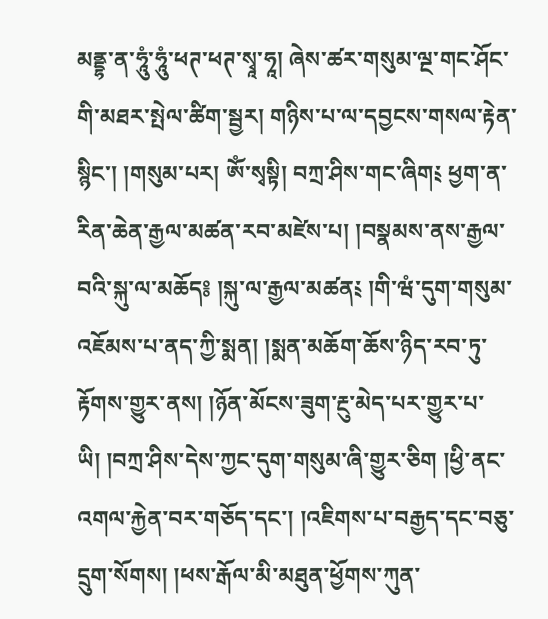མནྡྷ་ན་ཧཱུཾ་ཧཱུཾ་ཕཊ་ཕཊ་སྭཱ་ཧཱ། ཞེས་ཚར་གསུམ་ལྔ་གང་ཤོང་གི་མཐར་སྤེལ་ཚིག་སྦྱར། གཉིས་པ་ལ་དབྱངས་གསལ་རྟེན་སྙིང་། །གསུམ་པར། ཨོཾ་སྭསྟི། བཀྲ་ཤིས་གང་ཞིག༴ ཕྱག་ན་རིན་ཆེན་རྒྱལ་མཚན་རབ་མཛེས་པ། །བསྣམས་ནས་རྒྱལ་བའི་སྐུ་ལ་མཆོད༔ །སྐུ་ལ་རྒྱལ་མཚན༴ །གི་ཝཾ་དུག་གསུམ་འཇོམས་པ་ནད་ཀྱི་སྨན། །སྨན་མཆོག་ཆོས་ཉིད་རབ་ཏུ་རྟོགས་གྱུར་ནས། །ཉོན་མོངས་ཟུག་རྔུ་མེད་པར་གྱུར་པ་ཡི། །བཀྲ་ཤིས་དེས་ཀྱང་དུག་གསུམ་ཞི་གྱུར་ཅིག །ཕྱི་ནང་འགལ་རྐྱེན་བར་གཅོད་དང་། །འཇིགས་པ་བརྒྱད་དང་བཅུ་དྲུག་སོགས། །ཕས་རྒོལ་མི་མཐུན་ཕྱོགས་ཀུན་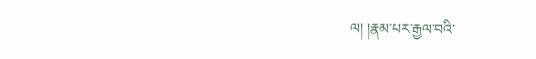ལ། །རྣམ་པར་རྒྱལ་བའི་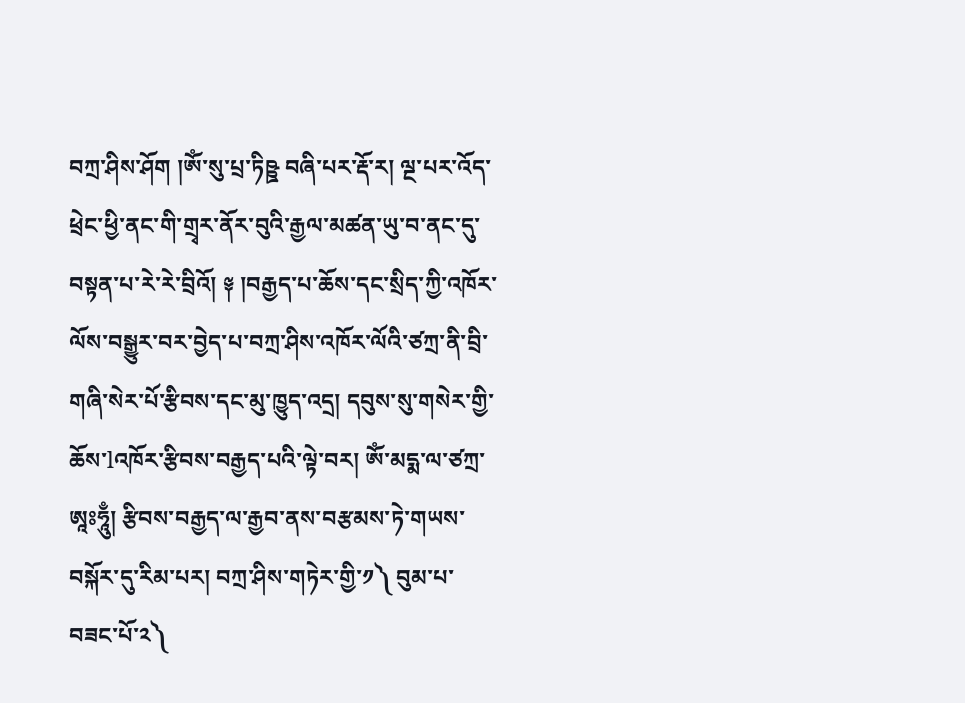བཀྲ་ཤིས་ཤོག །ཨོཾ་སུ་པྲ་ཏིཥྛ བཞི་པར་རྡོ་ར། ལྔ་པར་འོད་ཕྲེང་ཕྱི་ནང་གི་གྲྭར་ནོར་བུའི་རྒྱལ་མཚན་ཡུ་བ་ནང་དུ་བསྟན་པ་རེ་རེ་བྲིའོ། ༈ །བརྒྱད་པ་ཆོས་དང་སྲིད་ཀྱི་འཁོར་ལོས་བསྒྱུར་བར་བྱེད་པ་བཀྲ་ཤིས་འཁོར་ལོའི་ཙཀྲ་ནི་བྲི་གཞི་སེར་པོ་རྩིབས་དང་མུ་ཁྱུད་འདྲ། དབུས་སུ་གསེར་གྱི་ཆོས་lའཁོར་རྩིབས་བརྒྱད་པའི་ལྟེ་བར། ཨོཾ་མདྨ་ལ་ཙཀྲ་ཨཱཿཧཱུྃ། རྩིབས་བརྒྱད་ལ་རྒྱབ་ནས་བརྩམས་ཏེ་གཡས་བསྐོར་དུ་རིམ་པར། བཀྲ་ཤིས་གཏེར་གྱི་༡༽ བུམ་པ་བཟང་པོ་༢༽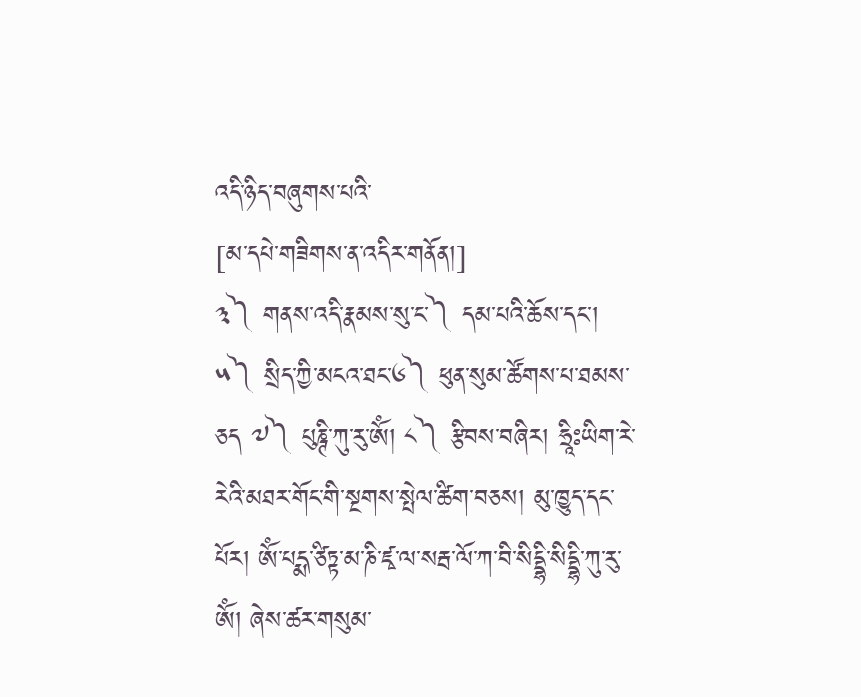འདི་ཉིད་བཞུགས་པའི་
[མ་དཔེ་གཟིགས་ན་འདིར་གནོན།]
༣༽ གནས་འདི་རྣམས་སུ་ང་༽ དམ་པའི་ཆོས་དང་། ༥༽ སྲིད་ཀྱི་མངའ་ཐང་༦༽ ཕུན་སུམ་ཚོགས་པ་ཐམས་ཅད ༧༽ པུཎྚི་ཀུ་རུ་ཨོཾ། ༨༽ རྩིབས་བཞིར། ཧྲཱིཿཡིག་རེ་རེའི་མཐར་གོང་གི་སྔགས་སྤེལ་ཚིག་བཅས། མུ་ཁྱུད་དང་པོར། ཨོཾ་པདྨ་ཙིཏྟ་མ་ཎི་ཛྭ་ལ་སརྦ་ལོ་ཀ་བི་སིདྡྷི་སིདྡྷི་ཀུ་རུ་ཨོཾ། ཞེས་ཚར་གསུམ་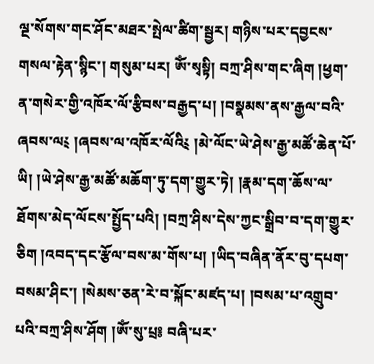ལྔ་སོགས་གང་ཤོང་མཐར་སྤེལ་ཚིག་སྦྱར། གཉིས་པར་དབྱངས་གསལ་རྟེན་སྙིང་། གསུམ་པར། ཨོཾ་སྭསྟི། བཀྲ་ཤིས་གང་ཞིག །ཕྱག་ན་གསེར་གྱི་འཁོར་ལོ་རྩིབས་བརྒྱད་པ། །བསྣམས་ནས་རྒྱལ་བའི་ཞབས་ལ༴ །ཞབས་ལ་འཁོར་ལོའི༴ །མེ་ལོང་ཡེ་ཤེས་རྒྱ་མཚོ་ཆེན་པོ་ཡི། །ཡེ་ཤེས་རྒྱ་མཚོ་མཆོག་ཏུ་དག་གྱུར་ཏེ། །རྣམ་དག་ཆོས་ལ་ཐོགས་མེད་ལོངས་སྤྱོད་པའི། །བཀྲ་ཤིས་དེས་ཀྱང་སྒྲིབ་བ་དག་གྱུར་ཅིག །འབད་དང་རྩོལ་བས་མ་གོས་པ། །ཡིད་བཞིན་ནོར་བུ་དཔག་བསམ་ཤིང་། །སེམས་ཅན་རེ་བ་སྐོང་མཛད་པ། །བསམ་པ་འགྲུབ་པའི་བཀྲ་ཤིས་ཤོག །ཨོཾ་སུ་པྲ༔ བཞི་པར་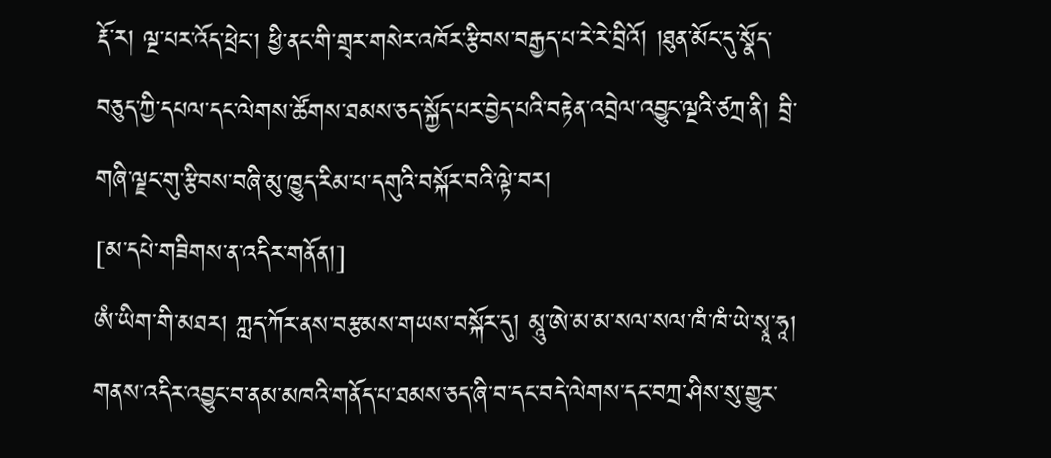རྡོ་ར། ལྔ་པར་འོད་ཕྲེང་། ཕྱི་ནང་གི་གྲྭར་གསེར་འཁོར་རྩིབས་བརྒྱད་པ་རེ་རེ་བྲིའོ། །ཐུན་མོང་དུ་སྣོད་བཅུད་ཀྱི་དཔལ་དང་ལེགས་ཚོགས་ཐམས་ཅད་སྐྱོད་པར་བྱེད་པའི་བརྟེན་འབྲེལ་འབྱུང་ལྔའི་ཙཀྲ་ནི། བྲི་གཞི་ལྗང་གུ་རྩིབས་བཞི་མུ་ཁྱུད་རིམ་པ་དགུའི་བསྐོར་བའི་ལྟེ་བར།
[མ་དཔེ་གཟིགས་ན་འདིར་གནོན།]
ཨཾ་ཡིག་གི་མཐར། ཀླད་ཀོར་ནས་བརྩམས་གཡས་བསྐོར་དུ། མཱུ་ཨེ་མ་མ་སལ་སལ་ཁཾ་ཁཾ་ཡེ་སྭཱ་ཧཱ། གནས་འདིར་འབྱུང་བ་ནམ་མཁའི་གནོད་པ་ཐམས་ཅད་ཞི་བ་དང་བདེ་ལེགས་དང་བཀྲ་ཤིས་སུ་གྱུར་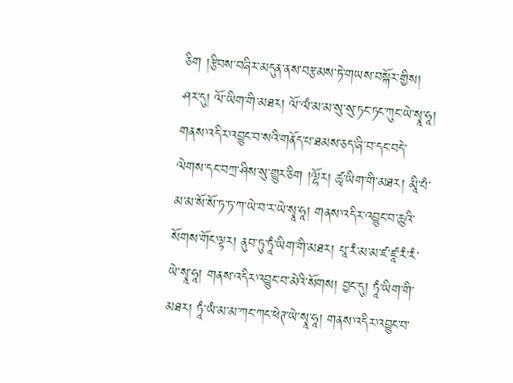ཅིག །རྩིབས་བཞིར་མདུན་ནས་བརྩམས་ཏེ་གཡས་བསྐོར་གྱིས། ཤར་དུ། ལོ་ཡིག་གི་མཐར། ལོ་ལཾ་མ་མ་སུ་སུ་ཏང་ཏང་ཀུང་ཡེ་སྭཱ་ཧཱ། གནས་འདིར་འབྱུང་བ་སའི་གནོད་པ་ཐམས་ཅད་ཞི་བ་དང་བདེ་ལེགས་དང་བཀྲ་ཤིས་སུ་གྱུར་ཅིག །ལྷོར། ཚྭ་ཡིག་གི་མཐར། མཱི་པཾ་མ་མ་སོ་སོ་ཏ་ཏ་ཀ་ཡེ་བ་ར་ཡེ་སྭཱ་ཧཱ། གནས་འདིར་འབྱུང་བ་ཆུའི་སོགས་གོང་ལྟར། ནུབ་ཏུ་ཏཱཾ་ཡིག་གི་མཐར། པཱ་རཾ་མ་མ་ཛ་ཛཱ་རཾ་རཾ་ཡེ་སྭཱ་ཧཱ། གནས་འདིར་འབྱུང་བ་མེའི་སོགས། བྱང་དུ། ཏཱཾ་ཡིག་གི་མཐར། ཏཱཾ་ཡཾ་མ་མ་ཀང་ཀང་ཕེཊ་ཡེ་སྭཱ་ཧཱ། གནས་འདིར་འབྱུང་བ་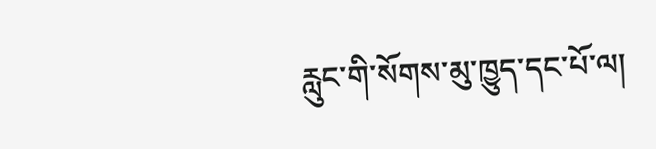རླུང་གི་སོགས་མུ་ཁྱུད་དང་པོ་ལ།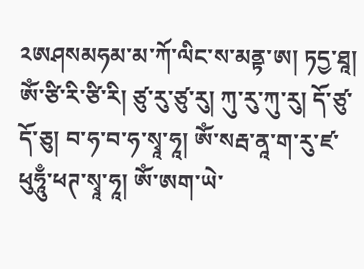༢ཨཤསམཧམ་མ་ཀོ་ལིང་ས་མནྟ་ཨ། ཏདྱ་ཐཱ། ཨོཾ་ཙི་རི་ཙི་རི། ཙུ་རུ་ཙུ་རུ། ཀུ་རུ་ཀུ་རུ། དོ་ཙུ་དོ་ཅུ། བ་ཧ་བ་ཧ་སྭཱ་ཧཱ། ཨོཾ་སརྦ་ནཱ་ག་རུ་ཛ་ཕུཧཱུྃ་ཕཊ་སྭཱ་ཧཱ། ཨོཾ་ཨག་ཡེ་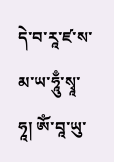དེ་བ་རཱ་ཛ་ས་མ་ཡ་ཧཱུྃ་སྭཱ་ཧཱ། ༀ་བཱ་ཡུ་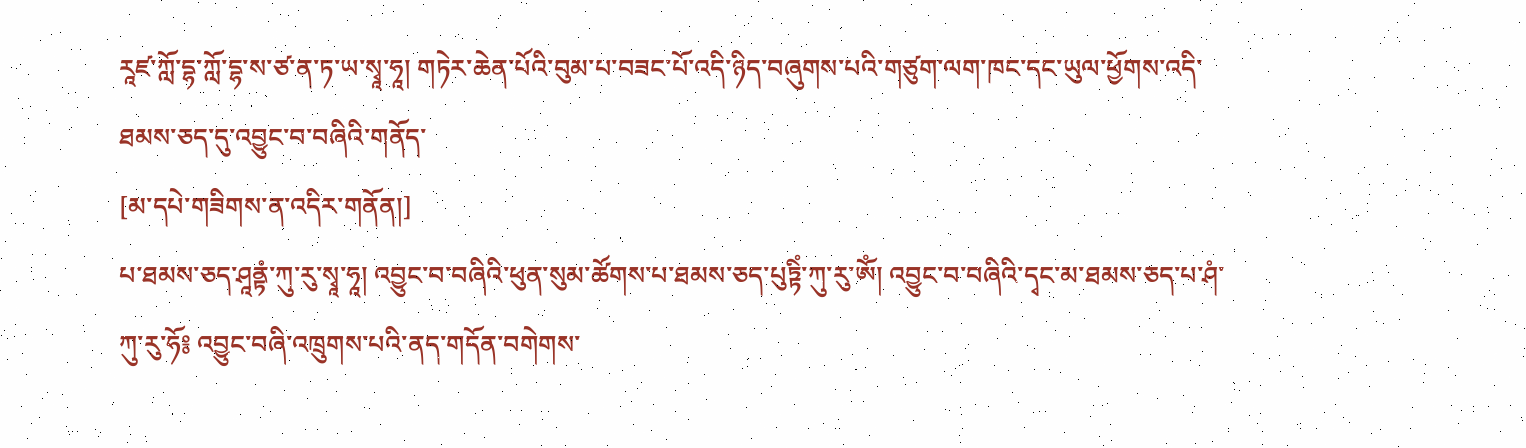རཱཛ་ཀློ་དྷ་ཀློ་དྷ་ས་ཙ་ན་ཏ་ཡ་སྭཱ་ཧཱ། གཏེར་ཆེན་པོའི་བུམ་པ་བཟང་པོ་འདི་ཉིད་བཞུགས་པའི་གཙུག་ལག་ཁང་དང་ཡུལ་ཕྱོགས་འདི་ཐམས་ཅད་དུ་འབྱུང་བ་བཞིའི་གནོད་
[མ་དཔེ་གཟིགས་ན་འདིར་གནོན།]
པ་ཐམས་ཅད་ཤཱནྟཾ་ཀུ་རུ་སྭཱ་ཧཱ། འབྱུང་བ་བཞིའི་ཕུན་སུམ་ཚོགས་པ་ཐམས་ཅད་པུཏྟིཾ་ཀུ་རུ་ཨོཾ། འབྱུང་བ་བཞིའི་དྭང་མ་ཐམས་ཅད་པ་ཤཾ་ཀུ་རུ་ཧོ༔ འབྱུང་བཞི་འཁྲུགས་པའི་ནད་གདོན་བགེགས་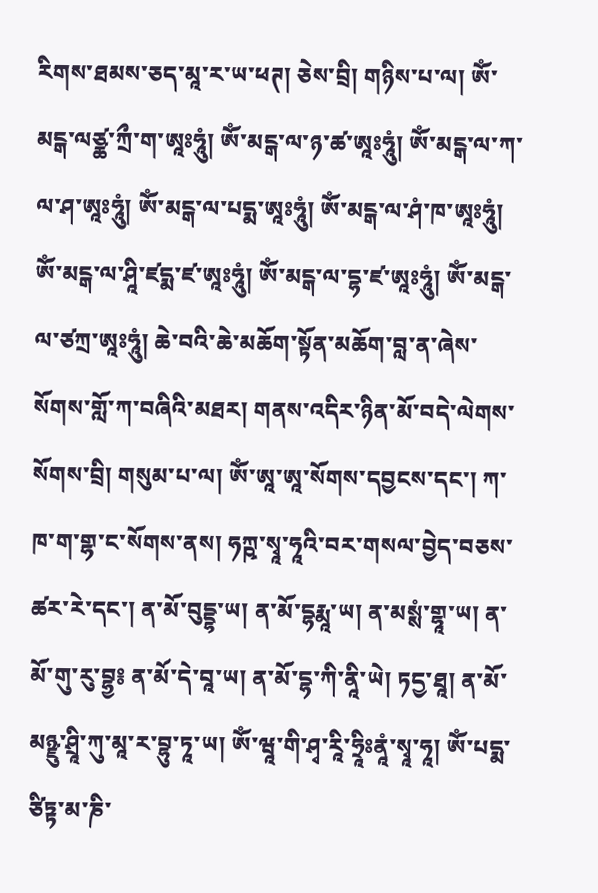རིགས་ཐམས་ཅད་མཱ་ར་ཡ་ཕཊ། ཅེས་བྲི། གཉིས་པ་ལ། ༀ་མངྒ་ལཙྪ་ཀྲྀ་ག་ཨཱཿཧཱུཾ། ཨོཾ་མངྒ་ལ་ཉ་ཚ་ཨཱཿཧཱུཾ། ཨོཾ་མངྒ་ལ་ཀ་ལ་ཤ་ཨཱཿཧཱུཾ། ཨོཾ་མངྒ་ལ་པདྨ་ཨཱཿཧཱུཾ། ཨོཾ་མངྒ་ལ་ཤཾ་ཁ་ཨཱཿཧཱུཾ། ཨོཾ་མངྒ་ལ་ཤཱི་ཛདྨ་ཛ་ཨཱཿཧཱུཾ། ཨོཾ་མངྒ་ལ་དྷ་ཛ་ཨཱཿཧཱུཾ། ཨོཾ་མངྒ་ལ་ཙཀྲ་ཨཱཿཧཱུཾ། ཆེ་བའི་ཆེ་མཆོག་སྟོན་མཆོག་བླ་ན་ཞེས་སོགས་གློ་ཀ་བཞིའི་མཐར། གནས་འདིར་ཉིན་མོ་བདེ་ལེགས་སོགས་བྲི། གསུམ་པ་ལ། ཨོཾ་ཨཱ་ཨཱ་སོགས་དབྱངས་དང་། ཀ་ཁ་ག་གྷ་ང་སོགས་ནས། ཧཀྵ་སྭཱ་ཧཱའི་བར་གསལ་བྱེད་བཅས་ཚར་རེ་དང་། ན་མོ་བུདྡྷ་ཡ། ན་མོ་དྷརྨཱ་ཡ། ན་མསྶཾ་གྷཱ་ཡ། ན་མོ་གུ་རུ་བྷྱ༔ ན་མོ་དེ་བཱ་ཡ། ན་མོ་དྷ་ཀི་ནཱི་ཡེ། ཏདྱ་ཐཱ། ན་མོ་མཉྫུ་ཤྲཱི་ཀུ་མཱ་ར་བྷུ་ཏཱ་ཡ། ཨོཾ་ཝཱ་གི་ཤྭ་རཱི་ཧྲཱིཿནཱཾ་སྭཱ་ཧཱ། ཨོཾ་པདྨ་ཙིཏྟ་མ་ཎི་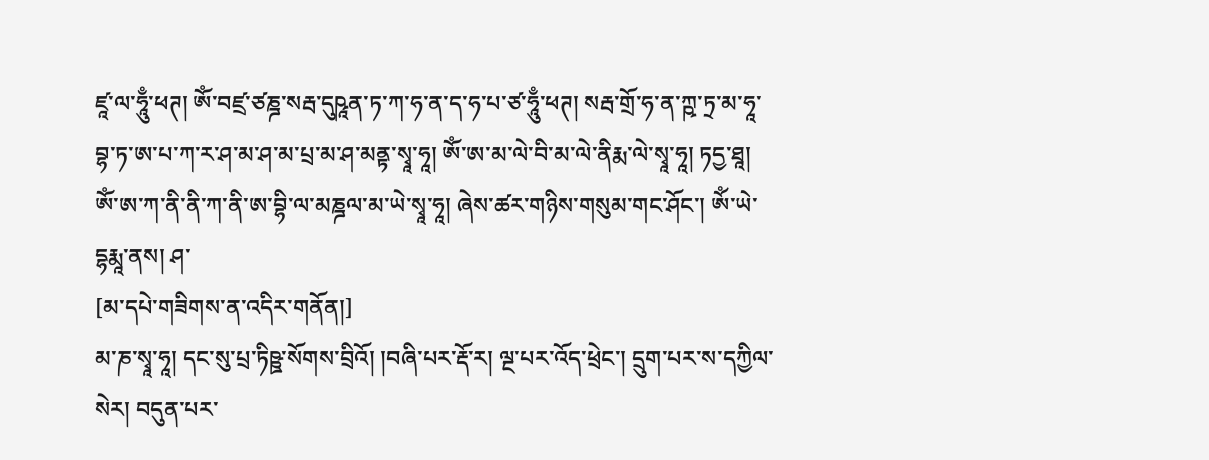ཛཱ་ལ་ཧཱུྃ་ཕཊ། ཨོཾ་བཛྲ་ཙཎྜ་སརྦ་དུཥཱན་ཏ་ཀ་ཧ་ན་ད་ཧ་པ་ཙ་ཧཱུྃ་ཕཊ། སརྦ་གྲོ་ཧ་ན་ཀྵ་ཏྲ་མ་ཧཱ་བྷ་ཏ་ཨ་པ་ཀ་ར་ཤ་མ་ཤ་མ་པྲ་མ་ཤ་མནྟ་སྭཱ་ཧཱ། ཨོཾ་ཨ་མ་ལེ་བི་མ་ལེ་ནིརྨ་ལེ་སྭཱ་ཧཱ། ཏདྱ་ཐཱ། ཨོཾ་ཨ་ཀ་ནི་ནི་ཀ་ནི་ཨ་བྷི་ལ་མཎྜལ་མ་ཡེ་སྭཱ་ཧཱ། ཞེས་ཚར་གཉིས་གསུམ་གང་ཤོང་། ཨོཾ་ཡེ་དྷརྨཱ་ནས། ཤ་
[མ་དཔེ་གཟིགས་ན་འདིར་གནོན།]
མ་ཎ་སྭཱ་ཧཱ། དང་སུ་པྲ་ཏིཥྛ་སོགས་བྲིའོ། །བཞི་པར་རྡོ་ར། ལྔ་པར་འོད་ཕྲེང་། དྲུག་པར་ས་དཀྱིལ་སེར། བདུན་པར་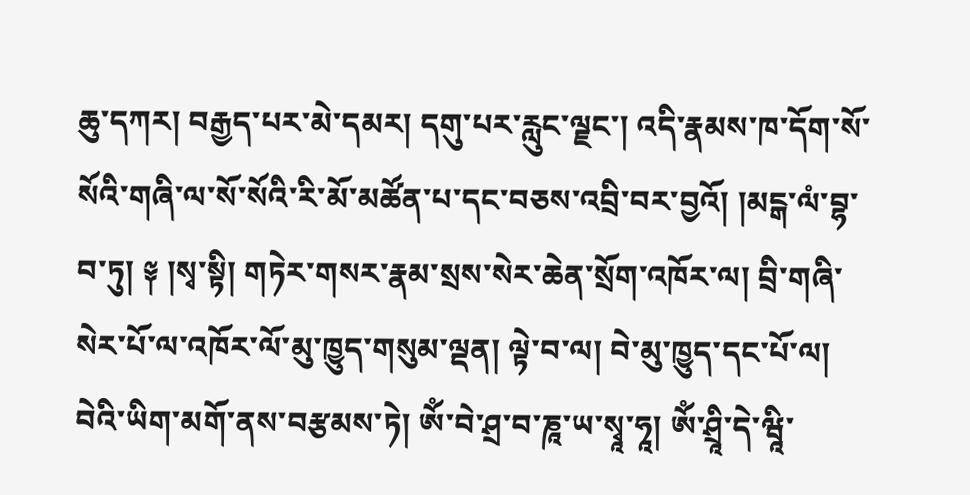ཆུ་དཀར། བརྒྱད་པར་མེ་དམར། དགུ་པར་རླུང་ལྗང་། འདི་རྣམས་ཁ་དོག་སོ་སོའི་གཞི་ལ་སོ་སོའི་རི་མོ་མཚོན་པ་དང་བཅས་འབྲི་བར་བྱའོ། །མངྒ་ལཾ་བྷ་བ་ཏུ། ༈ །སྭ་སྟི། གཏེར་གསར་རྣམ་སྲས་སེར་ཆེན་སྲོག་འཁོར་ལ། བྲི་གཞི་སེར་པོ་ལ་འཁོར་ལོ་མུ་ཁྱུད་གསུམ་ལྡན། ལྟེ་བ་ལ། བེ་མུ་ཁྱུད་དང་པོ་ལ། བེའི་ཡིག་མགོ་ནས་བརྩམས་ཏེ། ཨོཾ་བེ་ཤྲ་བ་ཎཱ་ཡ་སྭཱ་ཧཱ། ༀ་ཤྲཱི་དེ་ཝཱི་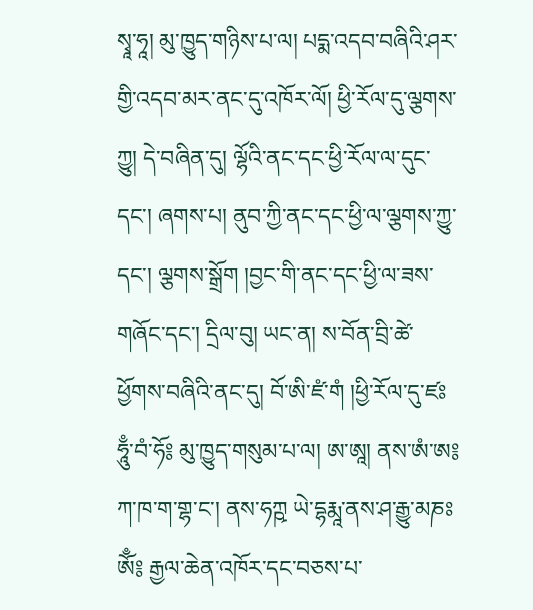སྭཱ་ཧཱ། མུ་ཁྱུད་གཉིས་པ་ལ། པདྨ་འདབ་བཞིའི་ཤར་གྱི་འདབ་མར་ནང་དུ་འཁོར་ལོ། ཕྱི་རོལ་དུ་ལྕགས་ཀྱུ། དེ་བཞིན་དུ། ལྷོའི་ནང་དང་ཕྱི་རོལ་ལ་དུང་དང་། ཞགས་པ། ནུབ་ཀྱི་ནང་དང་ཕྱི་ལ་ལྕགས་ཀྱུ་དང་། ལྕགས་སྒྲོག །བྱང་གི་ནང་དང་ཕྱི་ལ་ཟས་གཞོང་དང་། དྲིལ་བུ། ཡང་ན། ས་བོན་བྲི་ཚེ་ཕྱོགས་བཞིའི་ནང་དུ། བོ་ཨི་ཛཾ་གཾ །ཕྱི་རོལ་དུ་ཛཿཧཱུྃ་བཾ་ཧོ༔ མུ་ཁྱུད་གསུམ་པ་ལ། ཨ་ཨཱ། ནས་ཨཾ་ཨ༔ ཀ་ཁ་ག་གྷ་ང་། ནས་ཧཀྵ ཡེ་དྷརྨཱ་ནས་ཤ་རྒྱུ་མཎཿ ཨོྃ༔ རྒྱལ་ཆེན་འཁོར་དང་བཅས་པ་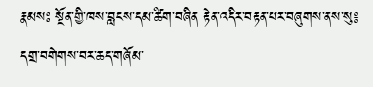རྣམསཿ སྔོན་གྱི་ཁས་བླངས་དམ་ཚིག་བཞིན རྟེན་འདིར་བརྟན་པར་བཞུགས་ནས་སུ༔ དགྲ་བགེགས་བར་ཆད་གཞོམ་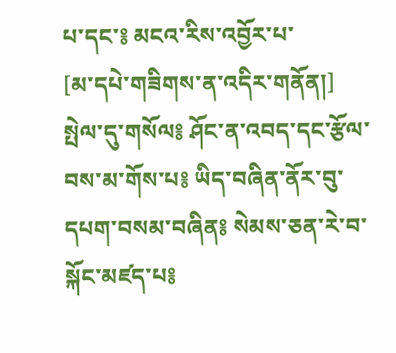པ་དང་༔ མངའ་རིས་འབྱོར་པ་
[མ་དཔེ་གཟིགས་ན་འདིར་གནོན།]
སྤེལ་དུ་གསོལ༔ ཤོང་ན་འབད་དང་རྩོལ་བས་མ་གོས་པ༔ ཡིད་བཞིན་ནོར་བུ་དཔག་བསམ་བཞིན༔ སེམས་ཅན་རེ་བ་སྐོང་མཛད་པ༔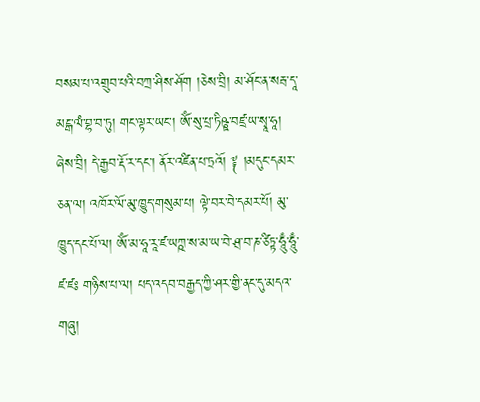བསམ་པ་འགྲུབ་པའི་བཀྲ་ཤིས་ཤོག །ཅེས་བྲི། མ་ཤོང་ན་སརྦ་དཱ་མངྒ་ལཾ་བྷ་བ་ཏུ། གང་ལྟར་ཡང་། ཨོཾ་སུ་པྲ་ཏིཥྛ་བཛྲ་ཡ་སྭཱ་ཧཱ། ཞེས་བྲི། དེ་རྒྱབ་རྡོ་ར་དང་། ནོར་འཛིན་པ་ཏྲའོ། ༈ །མདུང་དམར་ཅན་ལ། འཁོར་ལོ་མུ་ཁྱུད་གསུམ་པ། ལྟེ་བར་བེ་དམར་པོ། མུ་ཁྱུད་དང་པོ་ལ། ༀ་མ་ཧཱ་རཱ་ཛ་ཡཀྵ་ས་མ་ཡ་བེ་ཤྲ་བ་ཎ་ཙིཏྟ་ཧཱུྃ་ཧཱུྃ་ཛ་ཛཿ གཉིས་པ་ལ། པད་འདབ་བརྒྱད་ཀྱི་ཤར་གྱི་ནང་དུ་མདའ་གཞུ།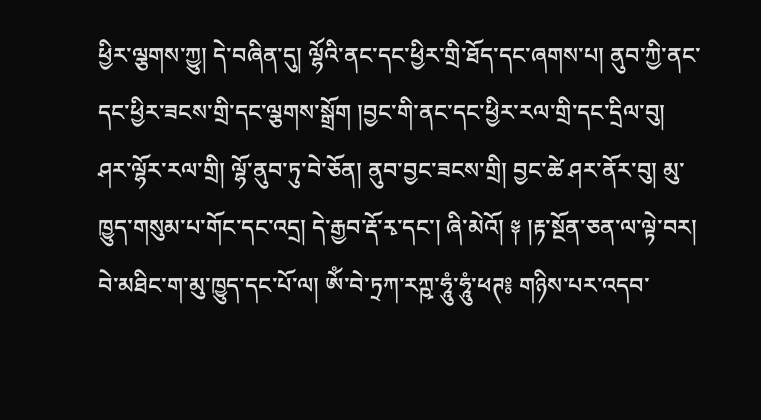ཕྱིར་ལྕགས་ཀྱུ། དེ་བཞིན་དུ། ལྷོའི་ནང་དང་ཕྱིར་གྲི་ཐོད་དང་ཞགས་པ། ནུབ་ཀྱི་ནང་དང་ཕྱིར་ཟངས་གྲི་དང་ལྕགས་སྒྲོག །བྱང་གི་ནང་དང་ཕྱིར་རལ་གྲི་དང་དྲིལ་བུ། ཤར་ལྷོར་རལ་གྲི། ལྷོ་ནུབ་ཏུ་བེ་ཅོན། ནུབ་བྱང་ཟངས་གྲི། བྱང་ཚེ ཤར་ནོར་བུ། མུ་ཁྱུད་གསུམ་པ་གོང་དང་འདྲ། དེ་རྒྱབ་རྡོ་རྭ་དང་། ཞི་མེའོ། ༈ །རྟ་སྔོན་ཅན་ལ་ལྟེ་བར། བེ་མཐིང་ག་མུ་ཁྱུད་དང་པོ་ལ། ཨོཾ་བེ་ཏྲཀ་རཀྵ་ཧཱུཾ་ཧཱུཾ་ཕཊ༔ གཉིས་པར་འདབ་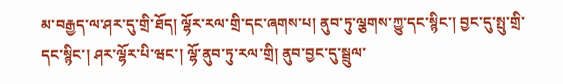མ་བརྒྱད་ལ་ཤར་དུ་གྲི་ཐོད། ལྷོར་རལ་གྲི་དང་ཞགས་པ། ནུབ་ཏུ་ལྕགས་ཀྱུ་དང་སྙིང་། བྱང་དུ་སྤུ་གྲི་དང་སྙིང་། ཤར་ལྷོར་པི་ཝང་། ལྷོ་ནུབ་ཏུ་རལ་གྲི། ནུབ་བྱང་དུ་སྦྲུལ་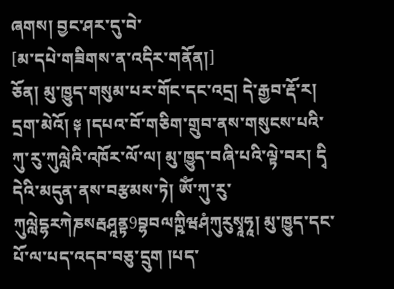ཞགས། བྱང་ཤར་དུ་བེ་
[མ་དཔེ་གཟིགས་ན་འདིར་གནོན།]
ཅོན། མུ་ཁྱུད་གསུམ་པར་གོང་དང་འདྲ། དེ་རྒྱབ་རྡོ་ར། དྲག་མེའོ། ༈ །དཔའ་བོ་གཅིག་གྲུབ་ནས་གསུངས་པའི་ཀུ་རུ་ཀུལླེའི་འཁོར་ལོ་ལ། མུ་ཁྱུད་བཞི་པའི་ལྟེ་བར། དྭི དེའི་མདུན་ནས་བརྩམས་ཏེ། ཨོཾ་ཀུ་རུ་ཀུལླེདྷརཀེཎསརྦཤཱནྟ9བྷབལཀྵིཝཤཾཀུརུསྭཱཧཱ། མུ་ཁྱུད་དང་པོ་ལ་པད་འདབ་བཅུ་དྲུག །པད་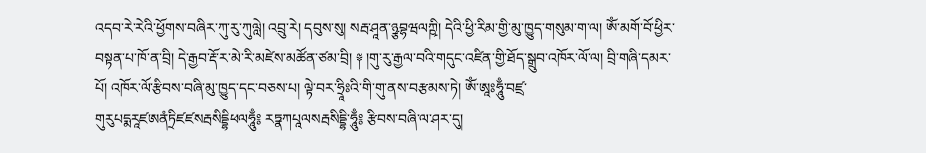འདབ་རེ་རེའི་ཕྱོགས་བཞིར་ཀུ་རུ་ཀུལླེ། འབྲུ་རེ། དབུས་སུ། སརྦ་ཤཱན་ཉྩབྷཝལཀྵི། དེའི་ཕྱི་རིམ་གྱི་མུ་ཁྱུད་གསུམ་ག་ལ། ཨོཾ་མགོ་བོ་ཕྱིར་བསྟན་པ་ཁོ་ན་བྲི། དེ་རྒྱབ་རྡོ་ར་མེ་རི་མཛེས་མཚོན་ཙམ་བྲི། ༈ །གུ་རུ་རྒྱལ་བའི་གདུང་འཛིན་གྱི་ཐོད་སྒྲུབ་འཁོར་ལོ་ལ། བྲི་གཞི་དམར་པོ། འཁོར་ལོ་རྩིབས་བཞི་མུ་ཁྱུད་དང་བཅས་པ། ལྟེ་བར་ཧྲཱིཿའི་གི་གུ་ནས་བརྩམས་ཏེ། ཨོཾ་ཨཱཿཧཱུྃ་བཛྲ་གུརུཔདྨརཱཛཨནཾཏྲིཛཛསརྦསིདྡྷིཕལཧཱུྃ༔ རཏྣཀཔཱལསརྦསིདྡྷི་ཧཱུྃ༔ རྩིབས་བཞི་ལ་ཤར་དུ།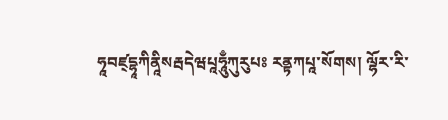ཧཱབཛ྄དྷཱཀིནཱིསརྦདེཝཔཱཧཱུྃཀུརུཔཿ རནྟཀཔཱ་སོགས། ལྷོར་རི་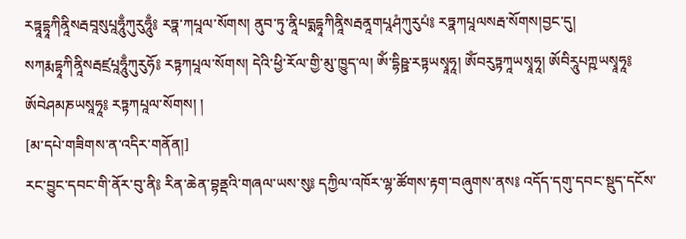རཏྟཱདྷཱཀིནཱིསརྦབཱསུཔཱཧཱུྃཀུརུཧཱུྃ༔ རཏྣ་ཀཔཱལ་སོགས། ནུབ་ཏུ་ནཱིཔདྨདྷཱཀིནཱིསརྦནཱགཔཱཤཾཀུརུཔཾ༔ རཏྣཀཔཱལསརྦ་སོགས།བྱང་དུ། སཀརྨདྷཱཀིནཱིསརྦཛྲཔཱཧཱུྃཀུརུཧོ༔ རཏྟཀཔཱལ་སོགས། དེའི་ཕྱི་རོལ་གྱི་མུ་ཁྱུད་ལ། ཨོཾ་དྷིཥྛ་རཏྟཡསྭཱཧཱ། ༀབརུཏྟཀཱཡསྭཱཧཱ། ཨོབིརཱུཔཀྵཡསྭཱཧཱ༔ ཨོབེཤམཎཡསཱཧཱ༔ རཏྟཀཔཱལ་སོགས། །
[མ་དཔེ་གཟིགས་ན་འདིར་གནོན།]
རང་བྱུང་དབང་གི་ནོར་བུ་ནི༔ རིན་ཆེན་བྷནྡའི་གཞལ་ཡས་སུ༔ དཀྱིལ་འཁོར་ལྷ་ཚོགས་རྟག་བཞུགས་ནས༔ འདོད་དགུ་དབང་སྡུད་དངོས་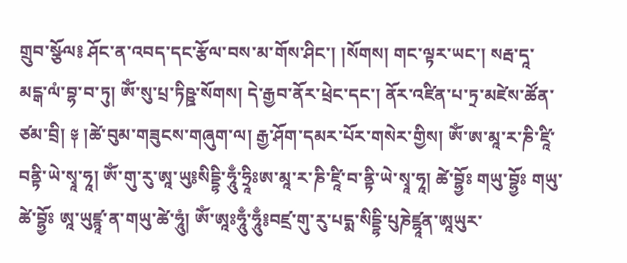གྲུབ་སྩོལ༔ ཤོང་ན་འབད་དང་རྩོལ་བས་མ་གོས་ཤིང་། །སོགས། གང་ལྟར་ཡང་། སརྦ་དཱ་མངྒ་ལཾ་བྷ་བ་ཏུ། ཨོཾ་སུ་པྲ་ཏིཥྛ་སོགས། དེ་རྒྱབ་ནོར་ཕྲེང་དང་། ནོར་འཛིན་པ་ཏྲ་མཛེས་ཚོན་ཙམ་བྲི། ༈ །ཚེ་བུམ་གཟུངས་གཞུག་ལ། རྒྱ་ཤོག་དམར་པོར་གསེར་གྱིས། ཨོཾ་ཨ་མཱ་ར་ཎི་ཛཱི་བནྟི་ཡེ་སྭཱ་ཧཱ། ཨོཾ་གུ་རུ་ཨཱ་ཡུ༔སིདྡྷི་ཧཱུྃ་ཧྲཱིཿཨ་མཱ་ར་ཎི་ཛཱི་བ་ནྟི་ཡེ་སྭཱ་ཧཱ། ཚེ་བྷྱོཿ གཡུ་བྷྱོཿ གཡུ་ཚེ་བྷྱོཿ ཨཱ་ཡུཛྙཱ་ན་གཡུ་ཚེ་ཧཱུཾ། ཨོཾ་ཨཱཿཧཱུྃ་ཧཱུྃ༔བཛྲ་གུ་རུ་པདྨ་སིདྡྷི་པུཎེཛྷཱན་ཨཱཡུར་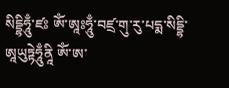སིདྡྷིཧཱུྃ་ཛཿ ཨོཾ་ཨཱཿཧཱུྃ་བཛྲ་གུ་རུ་པདྨ་སིདྡྷི་ཨཱཡུཏྟེཧཱུྃནཱི ཨོཾ་ཨ་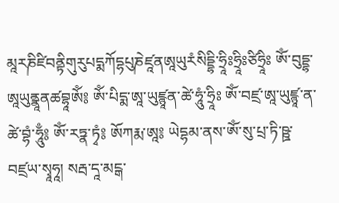མཱརཎིཛིབནྟིགུརུཔདྨཀོདྷཔུཎེཛཱནཨཱཡུརཾསིདྡྷི་ཧྲཱིཿཧྲཱིཿཙིཧྲཱིཿ ཨོཾ་བུདྡྷ་ཨཱཡུནྣཱནཚབྷཱཨོཾ༔ ཨོཾ་པིདྨ་ཨཱ་ཡུཛྙཱན་ཚེ་ཧཱུཾ་ཧྲཱིཿ ཨོཾ་བཛྲ་ཨཱ་ཡུཛྙཱ་ན་ཚེ་བྷཾ་ཧཱུྃ༔ ཨོཾ་རཏྣ་ཏྭཾ༔ ཨོཀརྨ་ཨཱ༔ ཡེདྷམ་ནས་ཨོཾ་སུ་པྲ་ཏི་ཥྛ་བཛྲཡ་སྭཱཧཱ། སརྦ་དཱ་མངྒ་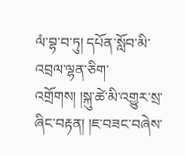ལཾ་བྷ་བ་ཏུ། དཔོན་སློབ་མི་འབྲལ་ལྷན་ཅིག་འགྲོགས། །སྐུ་ཚེ་མི་འགྱུར་སྲ་ཞིང་བརྟན། །ཇ་བཟང་བཞེས་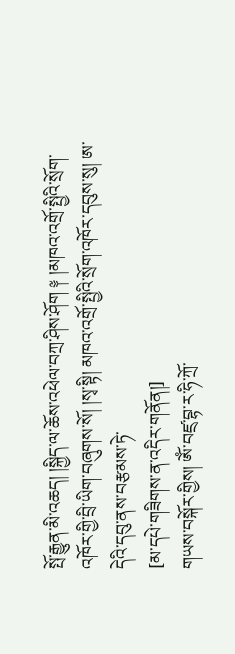སྤོ་རྒྱུན་མི་འཆད། །སྐྱིད་ལ་ཆོས་འཕེལ་བཀྲ་ཤིས་ཤོག ༈ །མཁའ་འགྲོ་སྤྱིའི་སྲོག་འཁོར་གྱི་བྲི་ཡིག་བཞུགས་སོ། །སྭ་སྟི། མཁའ་འགྲོ་སྤྱིའི་སྲོག་འཁོར་དབུས་སུ། ཨ་དེའི་དབུ་ནས་བརྩམས་ཏེ་
[མ་དཔེ་གཟིགས་ན་འདིར་གནོན།]
གཡས་བསྐོར་གྱིས། ཨོཾ་བཛྲ་བྷ་ར་ཧི་ཀྲོ་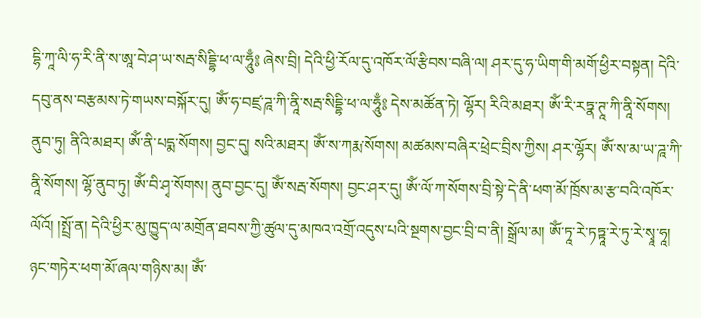དྷི་ཀཱ་ལི་ཧ་རི་ནི་ས་ཨཱ་བེ་ཤ་ཡ་སརྦ་སིདྡྷི་ཕ་ལ་ཧཱུྃ༔ ཞེས་བྲི། དེའི་ཕྱི་རོལ་དུ་འཁོར་ལོ་རྩིབས་བཞི་ལ། ཤར་དུ་ཧ་ཡིག་གི་མགོ་ཕྱིར་བསྟན། དེའི་དབུ་ནས་བརྩམས་ཏེ་གཡས་བསྐོར་དུ། ཨོཾ་ཧ་བཛྲ་ཌཱ་ཀི་ནཱི་སརྦ་སིདྡྷི་ཕ་ལ་ཧཱུྃ༔ དེས་མཚོན་ཏེ། ལྷོར། རིའི་མཐར། ཨོཾ་རི་རཏྣ་ཊཱ་ཀི་ནཱི་སོགས། ནུབ་ཏུ། ནིའི་མཐར། ཨོཾ་ནི་པདྨ་སོགས། བྱང་དུ། སའི་མཐར། ཨོཾ་ས་ཀརྨ་སོགས། མཚམས་བཞིར་ཕྲེང་བྲིས་ཀྱིས། ཤར་ལྷོར། ཨོཾ་ས་མ་ཡ་ཌཱ་ཀི་ནཱི་སོགས། ལྷོ་ནུབ་ཏུ། ཨོཾ་བི་ཤྭ་སོགས། ནུབ་བྱང་དུ། ཨོཾ་སརྦ་སོགས། བྱང་ཤར་དུ། ཨོཾ་ལོ་ཀ་སོགས་བྲི་སྟེ་དེ་ནི་ཕག་མོ་ཁྲོས་མ་རྩ་བའི་འཁོར་ལོའོ། །སྤྲོ་ན། དེའི་ཕྱིར་མུ་ཁྱུད་ལ་མགྲོན་ཐབས་ཀྱི་ཚུལ་དུ་མཁའ་འགྲོ་འདུས་པའི་སྔགས་བྱང་བྲི་བ་ནི། སྒྲོལ་མ། ཨོཾ་ཏཱ་རེ་ཏཏྟཱ་རེ་ཏུ་རེ་སྭཱ་ཧཱ། ཉང་གཏེར་ཕག་མོ་ཞལ་གཉིས་མ། ཨོཾ་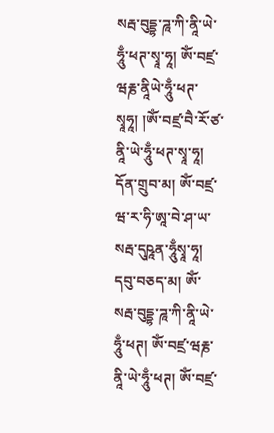སརྦ་བུདྡྷ་ཌཱ་ཀི་ནཱི་ཡེ་ཧཱུྃ་ཕཊ་སྭཱ་ཧཱ། ཨོཾ་བཛྲ་ཝརྞ་ནཱིཡེ་ཧཱུྃ་ཕཊ་སྭཱཧཱ། །ཨོཾ་བཛྲ་བཻ་རོ་ཙ་ནཱི་ཡེ་ཧཱུྃ་ཕཊ་སྭཱ་ཧཱ། དོན་གྲུབ་མ། ཨོཾ་བཛྲ་ཝ་ར་ཧི་ཨཱ་བེ་ཤ་ཡ་སརྦ་དུཥཱན་ཧཱུྃསྭཱ་ཧཱ། དབུ་བཅད་མ། ཨོཾ་སརྦ་བུདྡྷ་ཌཱ་ཀི་ནཱི་ཡེ་ཧཱུྃ་ཕཊ། ཨོཾ་བཛྲ་ཝརྞ་ནཱི་ཡེ་ཧཱུྃ་ཕཊ། ༀ་བཛྲ་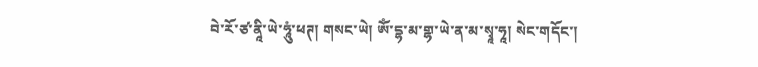བེ་རོ་ཙ་ནཱི་ཡེ་ཧཱུཾ་ཕཊ། གསང་ཡེ། ཨོཾ་དྷ་མ་གྷ་ཡེ་ན་མ་སྭཱ་ཧཱ། སེང་གདོང་།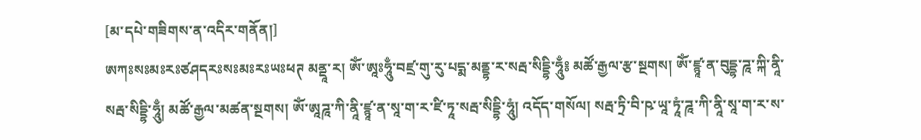[མ་དཔེ་གཟིགས་ན་འདིར་གནོན།]
ཨཀཿསཿམཿརཿཙཤདརཿསཿམཿརཿཡཿཕཊ མནྡཱ་ར། ཨོཾ་ཨཱཿཧཱུྃ་བཛྲ་གུ་རུ་པདྨ་མནྡྷ་ར་སརྦ་སིདྡྷི་ཧཱུྃ༔ མཚོ་རྒྱལ་རྩ་སྔགས། ཨོཾ་ཛྙཱ་ན་བུདྡྷ་ཌཱ་ཀྐི་ནཱི་སརྦ་སིདྡྷི་ཧཱུྃ། མཚོ་རྒྱལ་མཚན་སྔགས། ཨོཾ་ཨཱཌཱ་ཀི་ནཱི་ཛྙཱ་ན་སཱ་ག་ར་ཛི་ཏཱ་སརྦ་སིདྡྷི་ཧཱུཾ། འདོད་གསོལ། སརྦ་ཏྲི་བི་ཥ་ཡཱ་ཏཱཾ་ཌཱ་ཀི་ནཱི་སཱ་ག་ར་ས་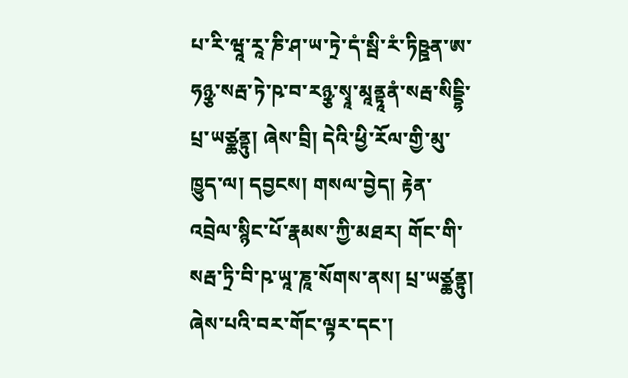པ་རི་ཝཱ་རཱ་ཎི་ཤ་ཡ་ཏྲེ་དཾ་སྦི་རཾ་ཏིཥྛན་ཨ་ཧཉྩ་སརྦ་ཏེ་ཥ་བ་རཉྩ་སྭཱ་མཱནྟཱནཾ་སརྦ་སིདྡྷི་པྲ་ཡཙྪནྟུ། ཞེས་བྲི། དེའི་ཕྱི་རོལ་གྱི་མུ་ཁྱུད་ལ། དབྱངས། གསལ་བྱེད། རྟེན་འབྲེལ་སྙིང་པོ་རྣམས་ཀྱི་མཐར། གོང་གི་སརྦ་ཏྲི་བི་ཥ་ཡཱ་ཎཱ་སོགས་ནས། པྲ་ཡཙྪནྟུ། ཞེས་པའི་བར་གོང་ལྟར་དང་།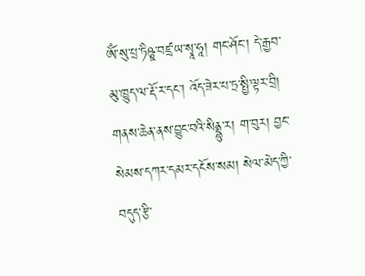ༀ་སུ་པྲ་ཏིཥྛ་བཛྲ་ཡ་སྭཱ་ཧཱ། གང་ཤོང་། དེ་རྒྱབ་མུ་ཁྱུད་ལ་རྡོ་ར་དང་། འོད་ཟེར་པ་ཏྲ་སྤྱི་ལྟར་བྲི། གནས་ཆེན་ནས་བྱུང་བའི་སིནྡྷུ་ར། ག་བུར། བྱང་སེམས་དཀར་དམར་དངོས་སམ། སེལ་མེད་ཀྱི་བདུད་རྩི་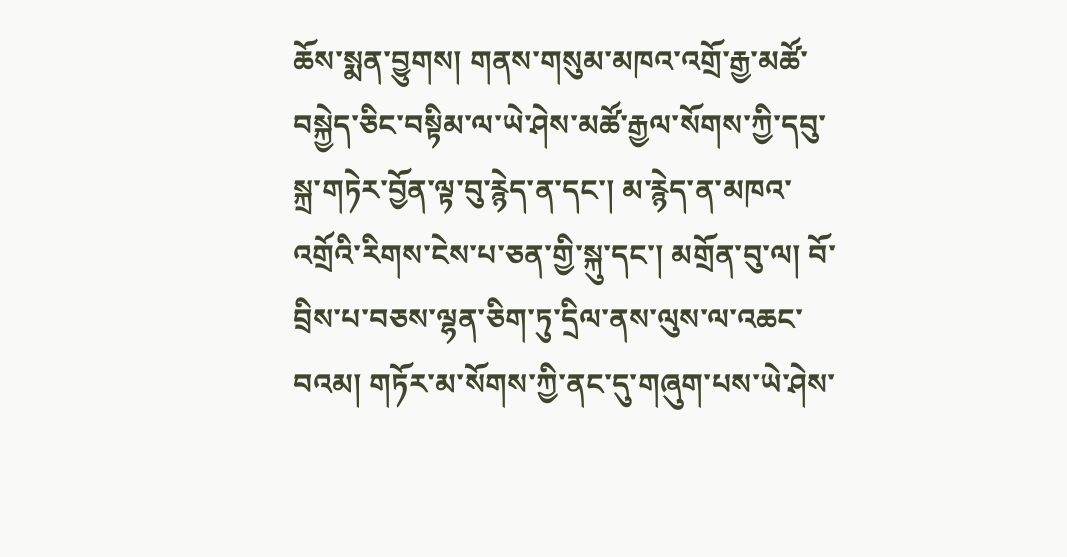ཆོས་སྨན་བྱུགས། གནས་གསུམ་མཁའ་འགྲོ་རྒྱ་མཚོ་བསྐྱེད་ཅིང་བསྟིམ་ལ་ཡེ་ཤེས་མཚོ་རྒྱལ་སོགས་ཀྱི་དབུ་སྐྲ་གཏེར་བྱོན་ལྟ་བུ་རྙེད་ན་དང་། མ་རྙེད་ན་མཁའ་འགྲོའི་རིགས་ངེས་པ་ཅན་གྱི་སྐུ་དང་། མགྲོན་བུ་ལ། བོ་བྲིས་པ་བཅས་ལྷན་ཅིག་ཏུ་དྲིལ་ནས་ལུས་ལ་འཆང་བའམ། གཏོར་མ་སོགས་ཀྱི་ནང་དུ་གཞུག་པས་ཡེ་ཤེས་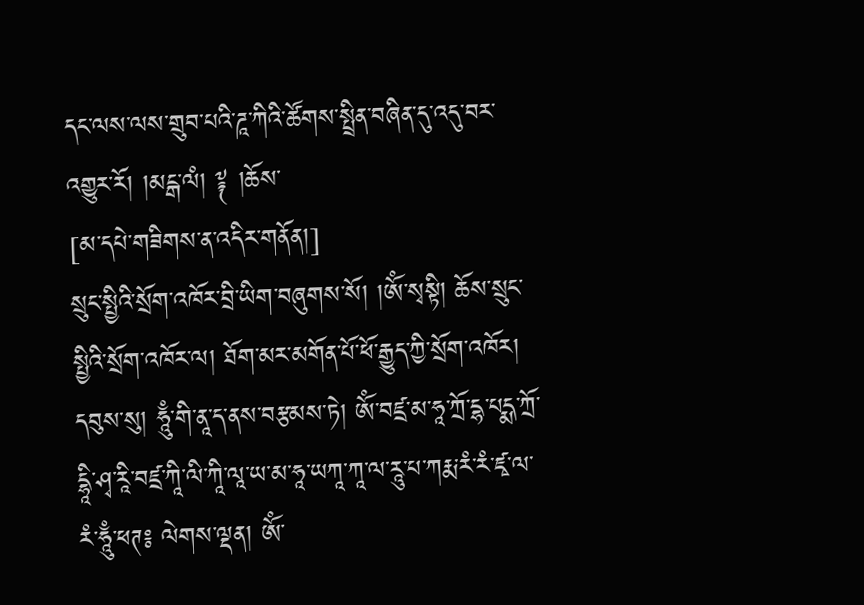དང་ལས་ལས་གྲུབ་པའི་ཌཱ་ཀིའི་ཚོགས་སྤྲིན་བཞིན་དུ་འདུ་བར་འགྱུར་རོ། །མངྒ་ལཾ། ༈ །ཆོས་
[མ་དཔེ་གཟིགས་ན་འདིར་གནོན།]
སྲུང་སྤྱིའི་སྲོག་འཁོར་བྲི་ཡིག་བཞུགས་སོ། །ཨོཾ་སྭསྟི། ཆོས་སྲུང་སྤྱིའི་སྲོག་འཁོར་ལ། ཐོག་མར་མགོན་པོ་ཕོ་རྒྱུད་ཀྱི་སྲོག་འཁོར། དབུས་སུ། ཧཱུྃ་གི་ནཱ་ད་ནས་བརྩམས་ཏེ། ཨོཾ་བཛྲ་མ་ཧཱ་ཀྲོ་དྷ་པདྨ་ཀྲོ་དྷཱི་ཤྭ་རཱི་བཛྲ་ཀཱི་ལི་ཀཱི་ལཱ་ཡ་མ་ཧཱ་ཡཀཱ་ཀཱ་ལ་རཱུ་པ་ཀརྨ་རཾ་རཾ་ཛྭ་ལ་རཾ་ཧཱུྃ་ཕཊ༔ ལེགས་ལྡན། ཨོཾ་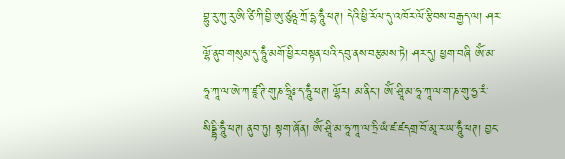བྷུ་རུ་ཀུ་རུ་ཨི་ཙི་ཀི་བྱི་ཨུ་ཙུཥྛ་ཀྲོ་དྷ་ཧཱུྃ་ཕཊ། དེའི་ཕྱི་རོལ་དུ་འཁོར་ལོ་རྩིབས་བརྒྱད་ལ། ཤར་ལྷོ་ནུབ་གསུམ་དུ་ཧཱུྃ་མགོ་ཕྱིར་བསྟན་པའི་དབུ་ནས་བརྩམས་ཏེ། ཤར་དུ། ཕྱག་བཞི ཨོཾ་མ་ཧཱ་ཀཱ་ལ་ཨེ་ཀ་ཛཱ་ཊི་གུ་ཎ་ཧྲཱིཿ་ད་ཧཱུྃ་ཕཊ། ལྷོར། མ་ནིང་། ཨོཾ་ཤྲཱི་མ་ཧཱ་ཀཱ་ལ་ག་ཎ་གུ་ཧྱ་རཾ་སིདྡྷི་ཧཱུྃ་ཕཊ། ནུབ་ཏུ། སྟག་ཞོན། ཨོཾ་ཤྲཱི་མ་ཧཱ་ཀཱ་ལ་ཏྲི་ཡཾ་ཛ་ཛདགྲ་བོ་མཱ་ར་ཡ་ཧཱུྃ་ཕཊ། བྱང་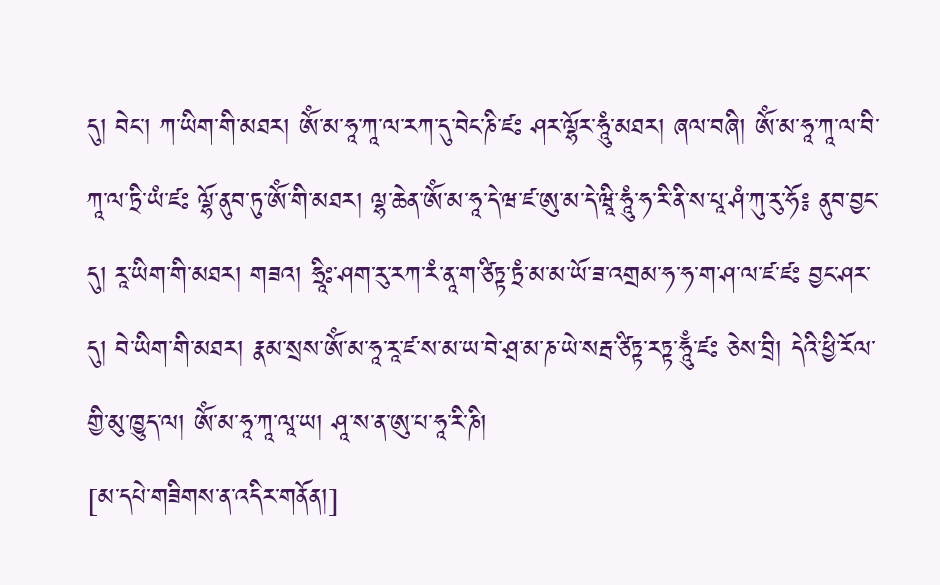དུ། བེང་། ཀ་ཡིག་གི་མཐར། ཨོཾ་མ་ཧཱ་ཀཱ་ལ་རཀ་དུ་བེང་ཎི་ཛཿ ཤར་ལྷོར་ཧཱུཾ་མཐར། ཞལ་བཞི། ཨོཾ་མ་ཧཱ་ཀཱ་ལ་བི་ཀཱ་ལ་ཏྲི་ཡཾ་ཛཿ ལྷོ་ནུབ་ཏུ་ཨོཾ་གི་མཐར། ལྷ་ཆེན་ཨོཾ་མ་ཧཱ་དེ་ཝ་ཛ་ཨུ་མ་དེ་ཝཱི་ཧཱུཾ་ཧ་རི་ནི་ས་པཱ་ཤཾ་ཀུ་རུ་ཧོ༔ ནུབ་བྱང་དུ། རཱ་ཡིག་གི་མཐར། གཟའ། ཧྲཱིཿ་ཤག་རུ་རཀ་རཾ་ནཱ་ག་ཙིཏྟ་ཏྲཾ་མ་མ་ཡོ་ཟ་འགྲམ་ཧ་ཧ་ག་ཤ་ལ་ཛ་ཛཿ བྱང་ཤར་དུ། བེ་ཡིག་གི་མཐར། རྣམ་སྲས་ཨོཾ་མ་ཧཱ་རཱ་ཛ་ས་མ་ཡ་བེ་ཤྲ་མ་ཎ་ཡེ་སརྦ་ཙིཏྟ་རཏྟ་ཧཱུྃ་ཛཿ ཅེས་བྲི། དེའི་ཕྱི་རོལ་གྱི་མུ་ཁྱུད་ལ། ཨོཾ་མ་ཧཱ་ཀཱ་ལཱ་ཡ། ཤཱ་ས་ན་ཨུ་པ་ཧཱ་རི་ཎི།
[མ་དཔེ་གཟིགས་ན་འདིར་གནོན།]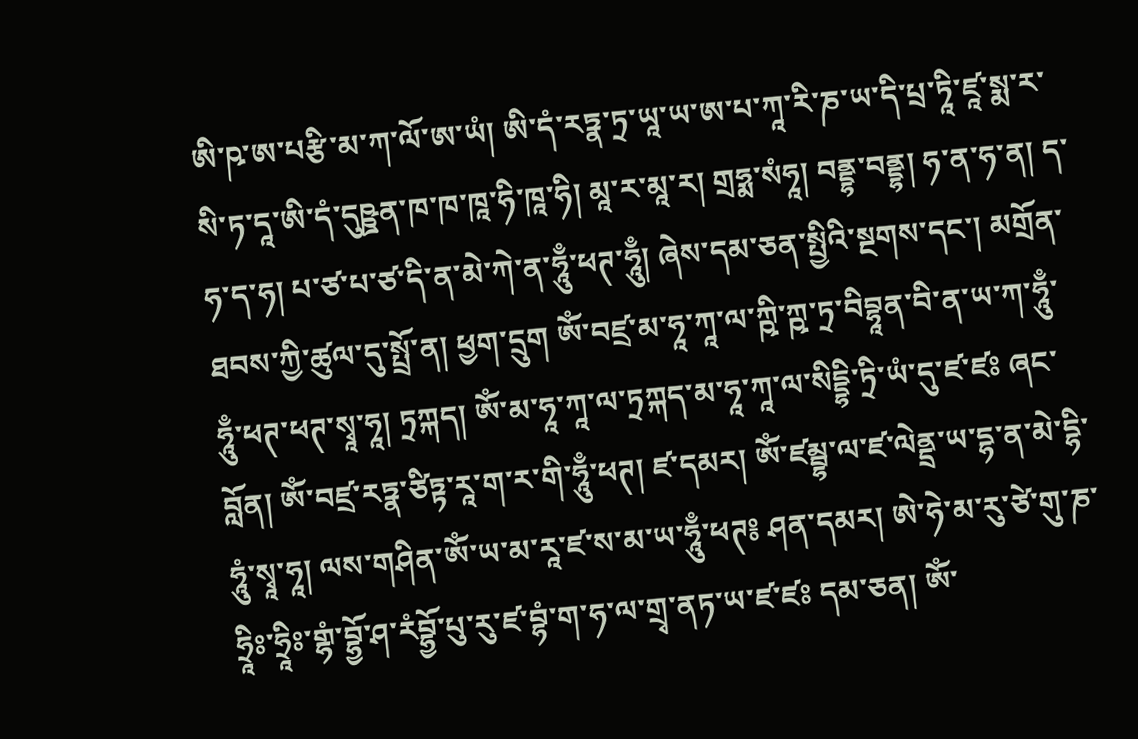ཨི་ཥ་ཨ་པརྩི་མ་ཀ་ལོ་ཨ་ཡཾ། ཨི་དཾ་རཏྣ་ཏྲ་ཡཱ་ཡ་ཨ་པ་ཀཱ་རི་ཎ་ཡ་དི་པྲ་ཏཱི་ཛཱ་སྨ་ར་སི་ཏ་དཱ་ཨི་དཾ་དུཥྛན་ཁ་ཁ་ཁཱ་ཧི་ཁཱ་ཧི། མཱ་ར་མཱ་ར། གྲཧྨ་སཾཧཱ། བནྡྷ་བནྡྷ། ཧ་ན་ཧ་ན། ད་ཧ་ད་ཧ། པ་ཙ་པ་ཙ་དི་ན་མེ་ཀེ་ན་ཧཱུྃ་ཕཊ་ཧཱུྃ། ཞེས་དམ་ཅན་སྤྱིའི་སྔགས་དང་། མགྲོན་ཐབས་ཀྱི་ཚུལ་དུ་སྤྲོ་ན། ཕྱག་དྲུག ༀ་བཛྲ་མ་ཧཱ་ཀཱ་ལ་ཀྵི་ཀྵ་ཏྲ་བིབྷཱན་བི་ན་ཡ་ཀ་ཧཱུྃ་ཧཱུྃ་ཕཊ་ཕཊ་སྭཱ་ཧཱ། ཏྲཀྐད། ཨོཾ་མ་ཧཱ་ཀཱ་ལ་ཏྲཀྐད་མ་ཧཱ་ཀཱ་ལ་སིདྡྷི་ཏྲི་ཡཾ་དུ་ཛ་ཛཿ ཞང་བློན། ཨོཾ་བཛྲ་རཏྣ་ཙིཏྟ་རཱ་ག་ར་གི་ཧཱུྃ་ཕཊ། ཛ་དམར། ཨོཾ་ཛམྦྷ་ལ་ཛ་ལེནྡྲ་ཡ་དྷ་ན་མེ་དྷི་ཧཱུཾ་སྭཱ་ཧཱ། ལས་གཤིན་ཨོཾ་ཡ་མ་རཱ་ཛ་ས་མ་ཡ་ཧཱུྃ་ཕཊ༔ ཤན་དམར། ཨེ་ཧེ་མ་རུ་ཙེ་གུ་ཎ་ཧྲཱིཿ་ཧྲཱིཿ་གྷཾ་བྷྱོ་ཤ་རཾབྷྱོ་པུ་རུ་ཛ་བྷཾ་ག་ཧ་ལ་གྲྭ་ནཏ་ཡ་ཛ་ཛཿ དམ་ཅན། ཨོཾ་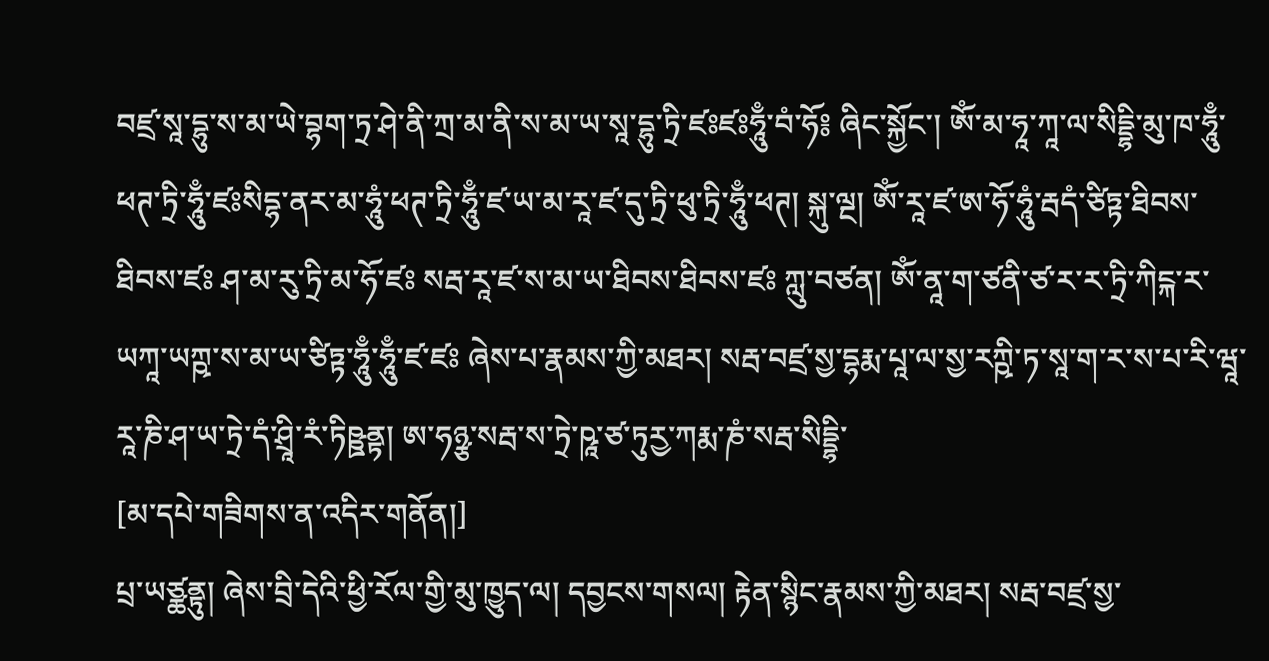བཛྲ་སཱ་དྷུ་ས་མ་ཡེ་བྷག་ཏྲ་ཤེ་ནི་ཀྲ་མ་ནི་ས་མ་ཡ་སཱ་དྷུ་ཏྲི་ཛཿཛཿཧཱུྃ་བཾ་ཧོ༔ ཞིང་སྐྱོང་། ༀ་མ་ཧཱ་ཀཱ་ལ་སིདྡྷི་མུ་ཁ་ཧཱུྃ་ཕཊ་ཏྲི་ཧཱུྃ་ཛཿསིདྷ་ནར་མ་ཧཱུཾ་ཕཊ་ཏྲི་ཧཱུྃ་ཛ་ཡ་མ་རཱ་ཛ་དུ་ཏྲི་ཕུ་ཏྲི་ཧཱུྃ་ཕཊ། སྐུ་ལྔ། ཨོཾ་རཱ་ཛ་ཨ་ཧོ་ཧཱུཾ་རྦདཾ་ཙིཏྟ་ཐིབས་ཐིབས་ཛཿ ཤ་མ་རུ་ཏྲི་མ་ཧོ་ཛཿ སརྦ་རཱ་ཛ་ས་མ་ཡ་ཐིབས་ཐིབས་ཛཿ ཀླུ་བཙན། ཨོཾ་ནཱ་ག་ཙནི་ཙ་ར་ར་ཏྲི་ཀིངྐ་ར་ཡཀཱ་ཡཀྵ་ས་མ་ཡ་ཙིཏྟ་ཧཱུྃ་ཧཱུྃ་ཛ་ཛཿ ཞེས་པ་རྣམས་ཀྱི་མཐར། སརྦ་བཛྲ་སྱ་དྷརྨ་པཱ་ལ་སྱ་རཀྵི་ཏ་སཱ་ག་ར་ས་པ་རི་ཝཱ་རཱ་ཎི་ཤ་ཡ་ཏྲེ་དཾ་ཤྲཱི་རཾ་ཏིཥྛནྟ། ཨ་ཧཉྩ་སརྦ་ས་ཏྲེ་ཥཱ་ཙ་ཏུརྱ་ཀརྨ་ཎཾ་སརྦ་སིདྡྷི་
[མ་དཔེ་གཟིགས་ན་འདིར་གནོན།]
པྲ་ཡཙྪནྟུ། ཞེས་བྲི་དེའི་ཕྱི་རོལ་གྱི་མུ་ཁྱུད་ལ། དབྱངས་གསལ། རྟེན་སྙིང་རྣམས་ཀྱི་མཐར། སརྦ་བཛྲ་སྱ་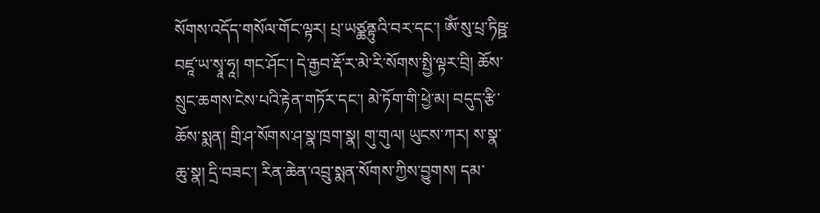སོགས་འདོད་གསོལ་གོང་ལྟར། པྲ་ཡཙྪནྟུའི་བར་དང་། ཨོཾ་སུ་པྲ་ཏིཥྛ་བཛཱ་ཡ་སྭཱ་ཧཱ། གང་ཤོང་། དེ་རྒྱབ་རྡོ་ར་མེ་རི་སོགས་སྤྱི་ལྟར་བྲི། ཆོས་སྲུང་ཆགས་ངེས་པའི་རྟེན་གཏོར་དང་། མེ་ཏོག་གི་ཕྱེ་མ། བདུད་རྩི་ཆོས་སྨན། གྲི་ཤ་སོགས་ཤ་སྣ་ཁྲག་སྣ། གུ་གུལ། ཡུངས་ཀར། ས་སྣ་ཆུ་སྣ། དྲི་བཟང་། རིན་ཆེན་འབྲུ་སྨན་སོགས་ཀྱིས་བྱུགས། དམ་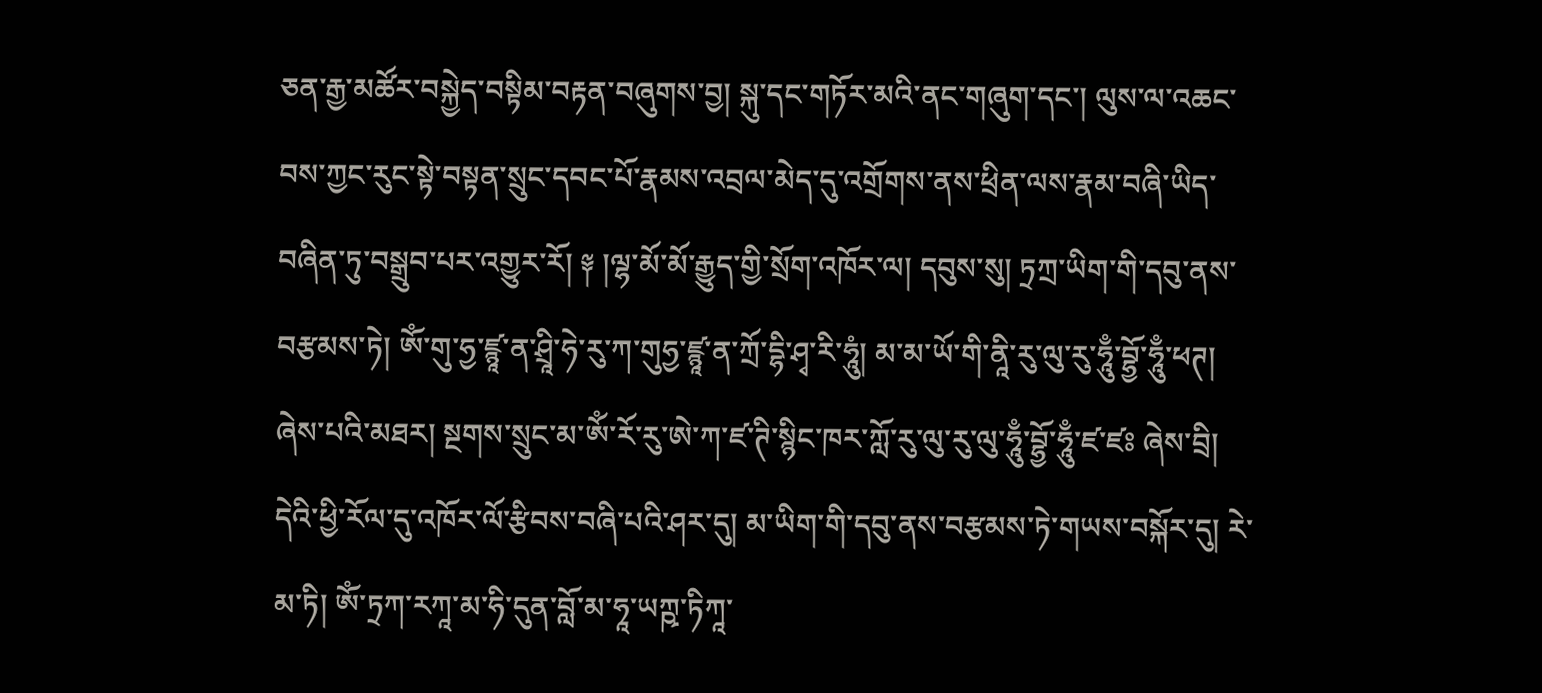ཅན་རྒྱ་མཚོར་བསྐྱེད་བསྟིམ་བརྟན་བཞུགས་བྱ། སྐུ་དང་གཏོར་མའི་ནང་གཞུག་དང་། ལུས་ལ་འཆང་བས་ཀྱང་རུང་སྟེ་བསྟན་སྲུང་དབང་པོ་རྣམས་འབྲལ་མེད་དུ་འགྲོགས་ནས་ཕྲིན་ལས་རྣམ་བཞི་ཡིད་བཞིན་ཏུ་བསྒྲུབ་པར་འགྱུར་རོ། ༈ །ལྷ་མོ་མོ་རྒྱུད་གྱི་སྲོག་འཁོར་ལ། དབུས་སུ། ཏྲཀྲ་ཡིག་གི་དབུ་ནས་བརྩམས་ཏེ། ཨོཾ་གུ་ཧྱ་ཛྙཱ་ན་ཤྲཱི་ཧེ་རུ་ཀ་གུཧྱ་ཛྙཱ་ན་ཀྲོ་དྷི་ཤྭ་རི་ཧཱུཾ། མ་མ་ཡོ་གི་ནཱི་རུ་ལུ་རུ་ཧཱུྃ་བྷྱོ་ཧཱུྃ་ཕཊ། ཞེས་པའི་མཐར། སྔགས་སྲུང་མ་ༀ་རོ་རུ་ཨེ་ཀ་ཛ་ཊི་སྙིང་ཁར་ཀློ་རུ་ལུ་རུ་ལུ་ཧཱུྃ་བྷྱོ་ཧཱུྃ་ཛ་ཛཿ ཞེས་བྲི། དེའི་ཕྱི་རོལ་དུ་འཁོར་ལོ་རྩིབས་བཞི་པའི་ཤར་དུ། མ་ཡིག་གི་དབུ་ནས་བརྩམས་ཏེ་གཡས་བསྐོར་དུ། རེ་མ་ཏི། ཨོཾ་ཏྲཀ་རཀཱ་མ་ཧི་དུན་བློ་མ་ཧཱ་ཡཀྵ་ཏིཀཱ་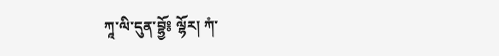ཀཱ་ལི་དུན་བྷྱོ༔ ལྷོར། ཀཾ་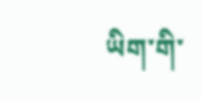ཡིག་གི་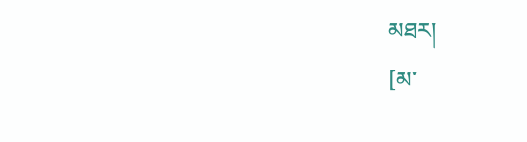མཐར།
[མ་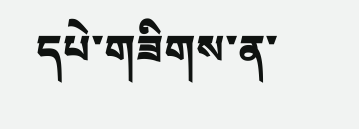དཔེ་གཟིགས་ན་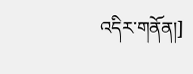འདིར་གནོན།]